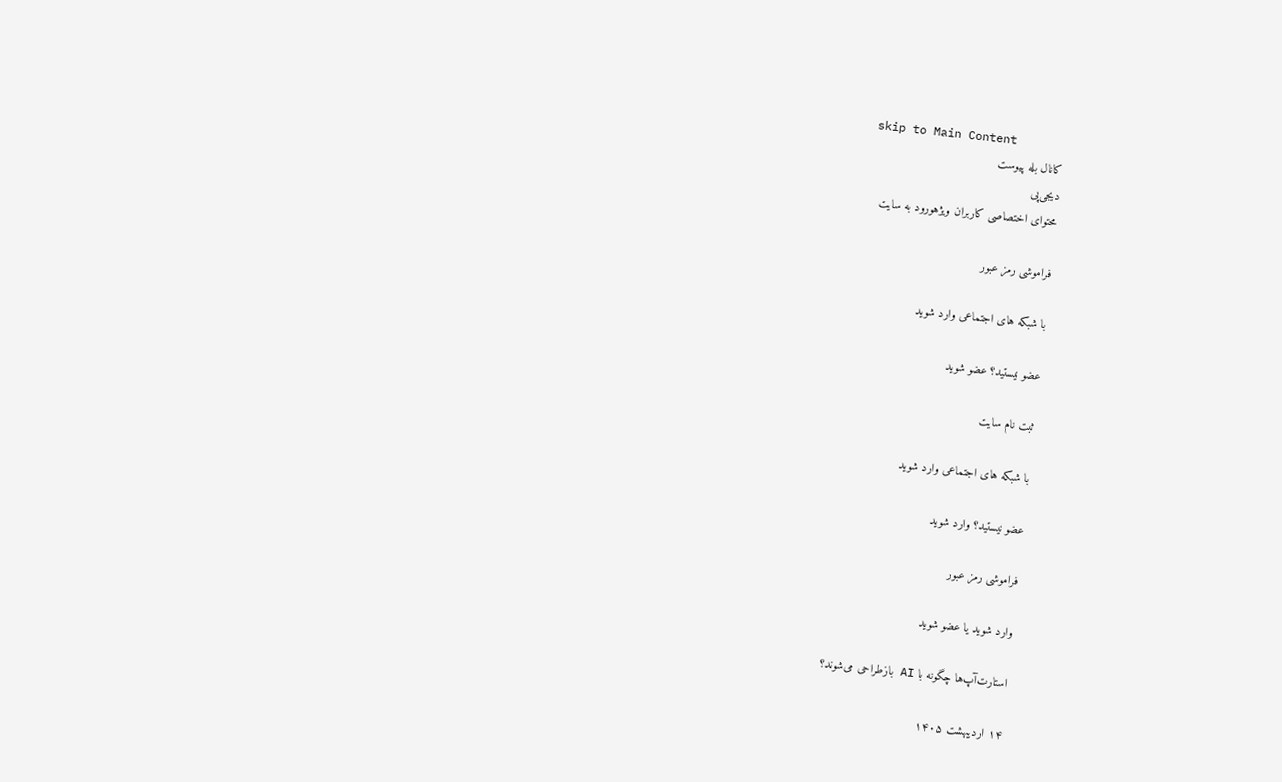skip to Main Content
کانال بله پیوست
دیجی‌پی
محتوای اختصاصی کاربران ویژهورود به سایت

فراموشی رمز عبور

با شبکه های اجتماعی وارد شوید

عضو نیستید؟ عضو شوید

ثبت نام سایت

با شبکه های اجتماعی وارد شوید

عضو نیستید؟ وارد شوید

فراموشی رمز عبور

وارد شوید یا عضو شوید

استارت‌آپ‌ها چگونه با AI بازطراحی می‌شوند؟

۱۴ اردیبهشت ۱۴۰۵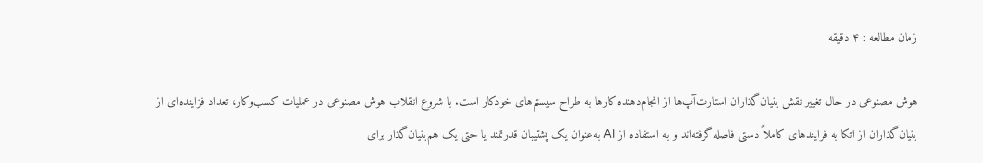زمان مطالعه : ۴ دقیقه

هوش مصنوعی در حال تغییر نقش بنیان‌گذاران استارت‌آپ‌ها از انجام‌دهنده کارها به طراح سیستم‌های خودکار است. با شروع انقلاب هوش مصنوعی در عملیات کسب‌وکار، تعداد فزاینده‌ای از بنیان‌گذاران از اتکا به فرایندهای کاملاً دستی فاصله گرفته‌اند و به استفاده از AI به‌عنوان یک پشتیبان قدرتمند یا حتی یک هم‌بنیان‌گذار برای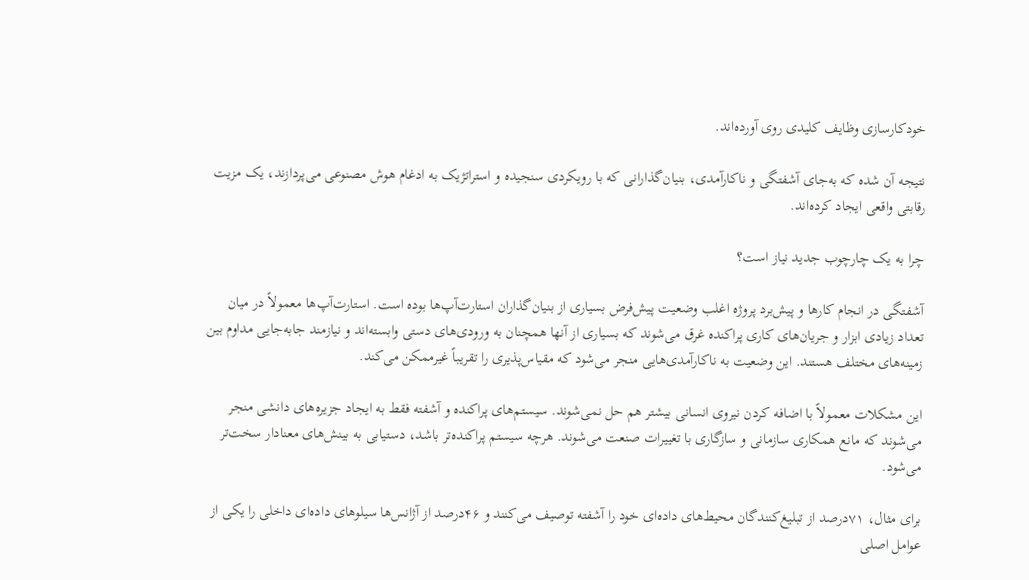خودکارسازی وظایف کلیدی روی آورده‌اند.

نتیجه آن شده که به‌جای آشفتگی و ناکارآمدی، بنیان‌گذارانی که با رویکردی سنجیده و استراتژیک به ادغام هوش مصنوعی می‌پردازند، یک مزیت رقابتی واقعی ایجاد کرده‌اند.

چرا به یک چارچوب جدید نیاز است؟

آشفتگی در انجام کارها و پیش‌برد پروژه اغلب وضعیت پیش‌فرض بسیاری از بنیان‌گذاران استارت‌آپ‌ها بوده است. استارت‌آپ‌ها معمولاً در میان تعداد زیادی ابزار و جریان‌های کاری پراکنده غرق می‌شوند که بسیاری از آنها همچنان به ورودی‌های دستی وابسته‌اند و نیازمند جابه‌جایی مداوم بین زمینه‌های مختلف هستند. این وضعیت به ناکارآمدی‌هایی منجر می‌شود که مقیاس‌پذیری را تقریباً غیرممکن می‌کند.

این مشکلات معمولاً با اضافه کردن نیروی انسانی بیشتر هم حل نمی‌شوند. سیستم‌های پراکنده و آشفته فقط به ایجاد جزیره‌های دانشی منجر می‌شوند که مانع همکاری سازمانی و سازگاری با تغییرات صنعت می‌شوند. هرچه سیستم پراکنده‌تر باشد، دستیابی به بینش‌های معنادار سخت‌تر می‌شود.

برای مثال، ۷۱درصد از تبلیغ‌کنندگان محیط‌های داده‌ای خود را آشفته توصیف می‌کنند و ۴۶درصد از آژانس‌ها سیلوهای داده‌ای داخلی را یکی از عوامل اصلی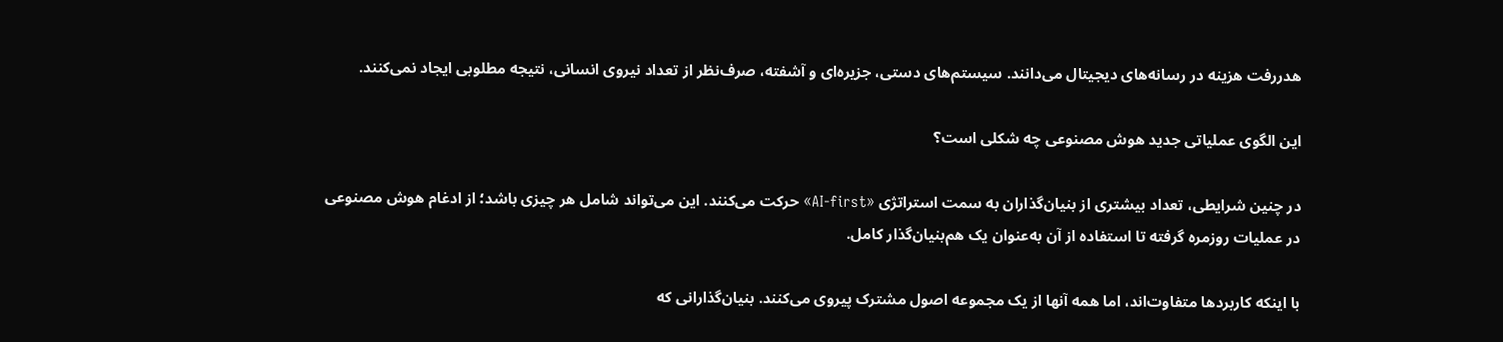هدررفت هزینه در رسانه‌های دیجیتال می‌دانند. سیستم‌های دستی، جزیره‌ای و آشفته، صرف‌نظر از تعداد نیروی انسانی، نتیجه مطلوبی ایجاد نمی‌کنند.

این الگوی عملیاتی جدید هوش مصنوعی چه شکلی است؟

در چنین شرایطی، تعداد بیشتری از بنیان‌گذاران به سمت استراتژی «AI-first» حرکت می‌کنند. این می‌تواند شامل هر چیزی باشد؛ از ادغام هوش مصنوعی در عملیات روزمره گرفته تا استفاده از آن به‌عنوان یک هم‌بنیان‌گذار کامل.

با اینکه کاربردها متفاوت‌اند، اما همه آنها از یک مجموعه اصول مشترک پیروی می‌کنند. بنیان‌گذارانی که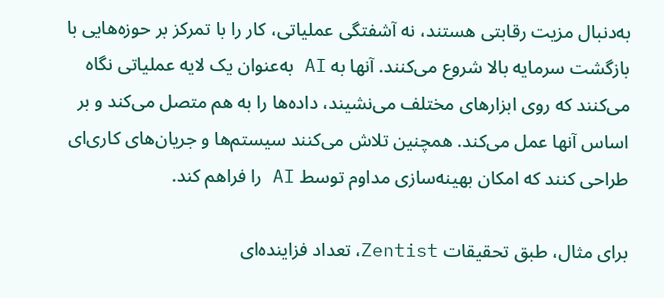به‌دنبال مزیت رقابتی هستند، نه آشفتگی عملیاتی، کار را با تمرکز بر حوزه‌هایی با بازگشت سرمایه بالا شروع می‌کنند. آنها به AI به‌عنوان یک لایه عملیاتی نگاه می‌کنند که روی ابزارهای مختلف می‌نشیند، داده‌ها را به هم متصل می‌کند و بر اساس آنها عمل می‌کند. همچنین تلاش می‌کنند سیستم‌ها و جریان‌های کاری‌ای طراحی کنند که امکان بهینه‌سازی مداوم توسط AI را فراهم کند.

برای مثال، طبق تحقیقات Zentist، تعداد فزاینده‌ای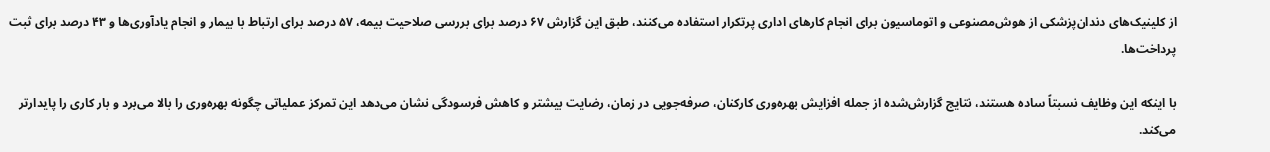از کلینیک‌های دندان‌پزشکی از هوش‌مصنوعی و اتوماسیون برای انجام کارهای اداری پرتکرار استفاده می‌کنند، طبق این گزارش ۶۷ درصد برای بررسی صلاحیت بیمه، ۵۷ درصد برای ارتباط با بیمار و انجام یادآوری‌ها و ۴۳ درصد برای ثبت پرداخت‌ها.

با اینکه این وظایف نسبتاً ساده هستند، نتایج گزارش‌شده از جمله افزایش بهره‌وری کارکنان، صرفه‌جویی در زمان، رضایت بیشتر و کاهش فرسودگی نشان می‌دهد این تمرکز عملیاتی چگونه بهره‌وری را بالا می‌برد و بار کاری را پایدارتر می‌کند.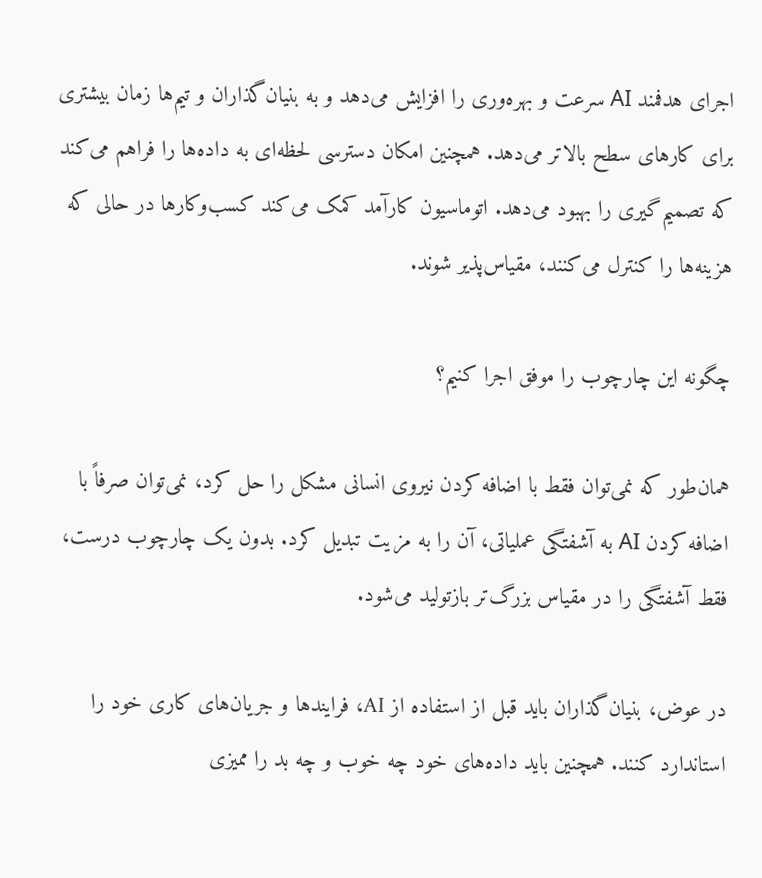اجرای هدفمند AI سرعت و بهره‌وری را افزایش می‌دهد و به بنیان‌گذاران و تیم‌ها زمان بیشتری برای کارهای سطح بالاتر می‌دهد. همچنین امکان دسترسی لحظه‌ای به داده‌ها را فراهم می‌کند که تصمیم‌گیری را بهبود می‌دهد. اتوماسیون کارآمد کمک می‌کند کسب‌وکارها در حالی که هزینه‌ها را کنترل می‌کنند، مقیاس‌پذیر شوند.

چگونه این چارچوب را موفق اجرا کنیم؟

همان‌طور که نمی‌توان فقط با اضافه کردن نیروی انسانی مشکل را حل کرد، نمی‌توان صرفاً با اضافه کردن AI به آشفتگی عملیاتی، آن را به مزیت تبدیل کرد. بدون یک چارچوب درست، فقط آشفتگی را در مقیاس بزرگ‌تر بازتولید می‌شود.

در عوض، بنیان‌گذاران باید قبل از استفاده از AI، فرایندها و جریان‌های کاری خود را استاندارد کنند. همچنین باید داده‌های خود چه خوب و چه بد را ممیزی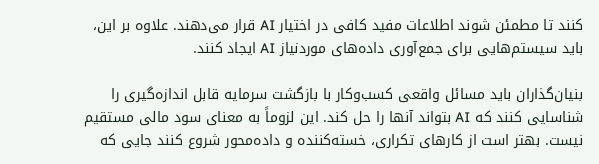کنند تا مطمئن شوند اطلاعات مفید کافی در اختیار AI قرار می‌دهند. علاوه بر این، باید سیستم‌هایی برای جمع‌آوری داده‌های موردنیاز AI ایجاد کنند.

بنیان‌گذاران باید مسائل واقعی کسب‌وکار با بازگشت سرمایه قابل اندازه‌گیری را شناسایی کنند که AI بتواند آنها را حل کند. این لزوماً به معنای سود مالی مستقیم نیست. بهتر است از کارهای تکراری، خسته‌کننده و داده‌محور شروع کنند جایی که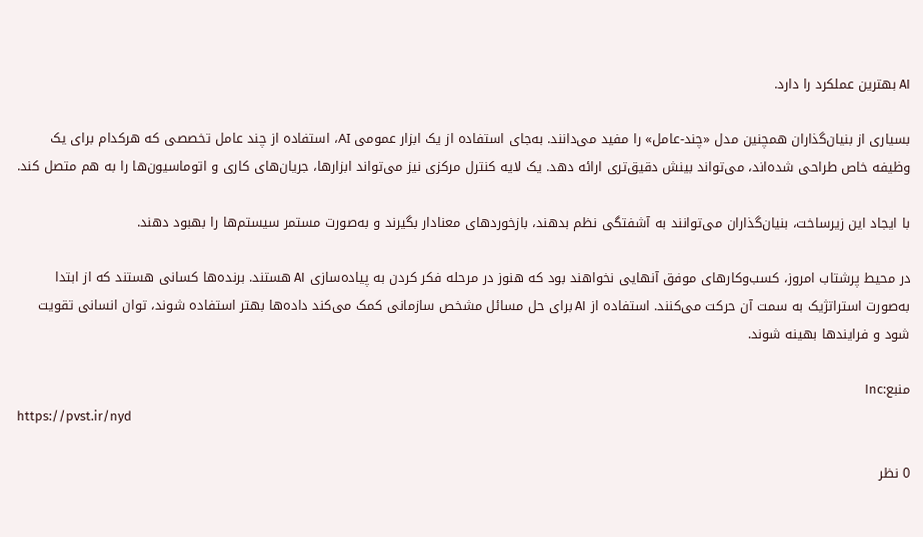AI بهترین عملکرد را دارد.

بسیاری از بنیان‌گذاران همچنین مدل «چند-عامل» را مفید می‌دانند. به‌جای استفاده از یک ابزار عمومی AI، استفاده از چند عامل تخصصی که هرکدام برای یک وظیفه خاص طراحی شده‌اند، می‌تواند بینش دقیق‌تری ارائه دهد. یک لایه کنترل مرکزی نیز می‌تواند ابزارها، جریان‌های کاری و اتوماسیون‌ها را به هم متصل کند.

با ایجاد این زیرساخت، بنیان‌گذاران می‌توانند به آشفتگی نظم بدهند، بازخوردهای معنادار بگیرند و به‌صورت مستمر سیستم‌ها را بهبود دهند.

در محیط پرشتاب امروز، کسب‌وکارهای موفق آنهایی نخواهند بود که هنوز در مرحله فکر کردن به پیاده‌سازی AI هستند. برنده‌ها کسانی‌ هستند که از ابتدا به‌صورت استراتژیک به سمت آن حرکت می‌کنند. استفاده از AI برای حل مسائل مشخص سازمانی کمک می‌کند داده‌ها بهتر استفاده شوند، توان انسانی تقویت شود و فرایندها بهینه شوند.

منبع:Inc
https://pvst.ir/nyd

0 نظر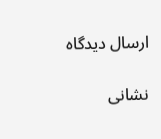ارسال دیدگاه

نشانی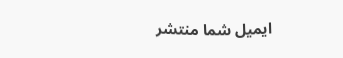ایمیل شما منتشر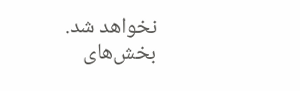نخواهد شد. بخش‌های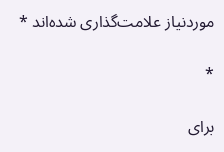موردنیاز علامت‌گذاری شده‌اند *

*

برای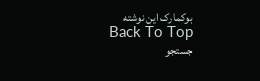بوکمارک این نوشته
Back To Top
جستجو